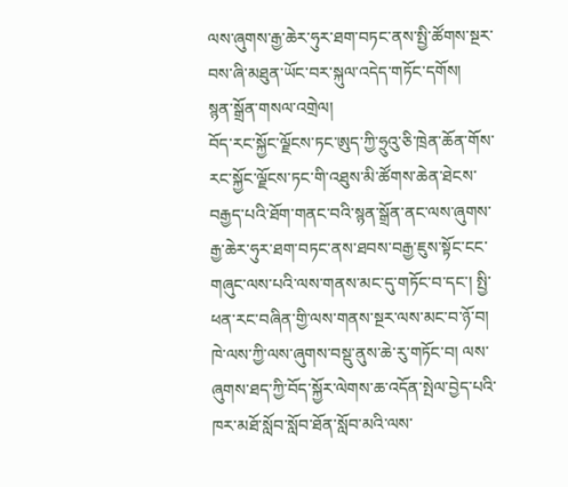ལས་ཞུགས་རྒྱ་ཆེར་ཧུར་ཐག་བཏང་ནས་སྤྱི་ཚོགས་སྔར་བས་ཞི་མཐུན་ཡོང་བར་སྐུལ་འདེད་གཏོང་དགོས།
སྙན་སྒྲོན་གསལ་འགྲེལ།
བོད་རང་སྐྱོང་ལྗོངས་ཏང་ཨུད་ཀྱི་ཧྲུའུ་ཅི་ཁྲེན་ཆོན་གོས་རང་སྐྱོང་ལྗོངས་ཏང་གི་འཐུས་མི་ཚོགས་ཆེན་ཐེངས་བརྒྱད་པའི་ཐོག་གནང་བའི་སྙན་སྒྲོན་ནང་ལས་ཞུགས་རྒྱ་ཆེར་ཧུར་ཐག་བཏང་ནས་ཐབས་བརྒྱ་ཇུས་སྟོང་ངང་གཞུང་ལས་པའི་ལས་གནས་མང་དུ་གཏོང་བ་དང་། སྤྱི་ཕན་རང་བཞིན་གྱི་ལས་གནས་སྔར་ལས་མང་བ་ཉོ་བ། ཁེ་ལས་ཀྱི་ལས་ཞུགས་བསྡུ་ནུས་ཆེ་རུ་གཏོང་བ། ལས་ཞུགས་ཐད་ཀྱི་བོད་སྐྱོར་ལེགས་ཆ་འདོན་སྤེལ་བྱེད་པའི་ཁར་མཐོ་སློབ་སློབ་ཐོན་སློབ་མའི་ལས་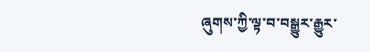ཞུགས་ཀྱི་ལྟ་བ་བསྒྱུར་རྒྱུར་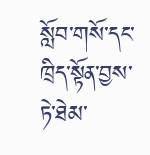སློབ་གསོ་དང་ཁྲིད་སྟོན་བྱས་ཏེ་ཐེམ་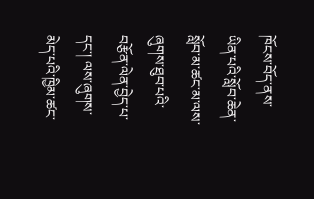ཁོངས་བོད་ནས་ཡིན་པའི་སློབ་ཆེན་སློབ་མ་ཚང་མ་ལས་ཞུགས་ཐུབ་པའི་བརྩོན་ལེན་བྱེད་པ་དང་། ལས་ཞུགས་མེད་པའི་ཁྱིམ་ཚང་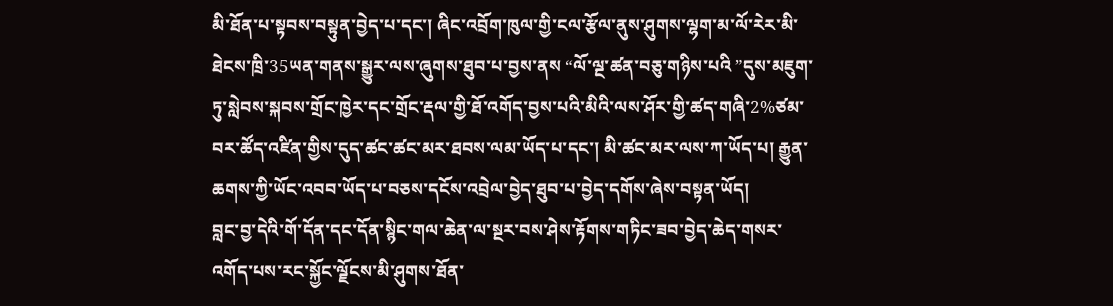མི་ཐོན་པ་སྟབས་བསྟུན་བྱེད་པ་དང་། ཞིང་འབྲོག་ཁུལ་གྱི་ངལ་རྩོལ་ནུས་ཤུགས་ལྷག་མ་ལོ་རེར་མི་ཐེངས་ཁྲི་35ཡན་གནས་སྒྱུར་ལས་ཞུགས་ཐུབ་པ་བྱས་ནས “ལོ་ལྔ་ཚན་བཅུ་གཉིས་པའི ”དུས་མཇུག་ཏུ་སླེབས་སྐབས་གྲོང་ཁྱེར་དང་གྲོང་རྡལ་གྱི་ཐོ་འགོད་བྱས་པའི་མིའི་ལས་ཤོར་གྱི་ཚད་གཞི་2%ཙམ་བར་ཚོད་འཛིན་གྱིས་དུད་ཚང་ཚང་མར་ཐབས་ལམ་ཡོད་པ་དང་། མི་ཚང་མར་ལས་ཀ་ཡོད་པ། རྒྱུན་ཆགས་ཀྱི་ཡོང་འབབ་ཡོད་པ་བཅས་དངོས་འབྲེལ་བྱེད་ཐུབ་པ་བྱེད་དགོས་ཞེས་བསྟན་ཡོད།
བླང་བྱ་དེའི་གོ་དོན་དང་དོན་སྙིང་གལ་ཆེན་ལ་སྔར་བས་ཤེས་རྟོགས་གཏིང་ཟབ་བྱེད་ཆེད་གསར་འགོད་པས་རང་སྐྱོང་ལྗོངས་མི་ཤུགས་ཐོན་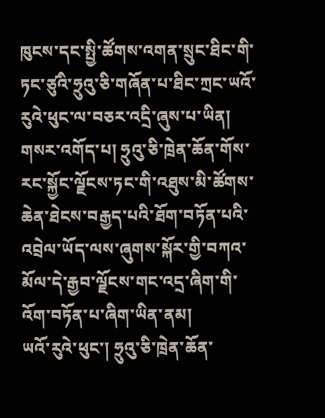ཁུངས་དང་སྤྱི་ཚོགས་འགན་སྲུང་ཐིང་གི་ཏང་ཙུའི་ཧྲུའུ་ཅི་གཞོན་པ་ཐིང་ཀྲང་ཡའོ་རུའེ་ཕུང་ལ་བཅར་འདྲི་ཞུས་པ་ཡིན།
གསར་འགོད་པ། ཧྲུའུ་ཅི་ཁྲེན་ཆོན་གོས་རང་སྐྱོང་ལྗོངས་ཏང་གི་འཐུས་མི་ཚོགས་ཆེན་ཐེངས་བརྒྱད་པའི་ཐོག་བཏོན་པའི་འབྲེལ་ཡོད་ལས་ཞུགས་སྐོར་གྱི་བཀའ་མོལ་དེ་རྒྱབ་ལྗོངས་གང་འདྲ་ཞིག་གི་འོག་བཏོན་པ་ཞིག་ཡིན་ནམ།
ཡའོ་རུའེ་ཕུང་། ཧྲུའུ་ཅི་ཁྲེན་ཆོན་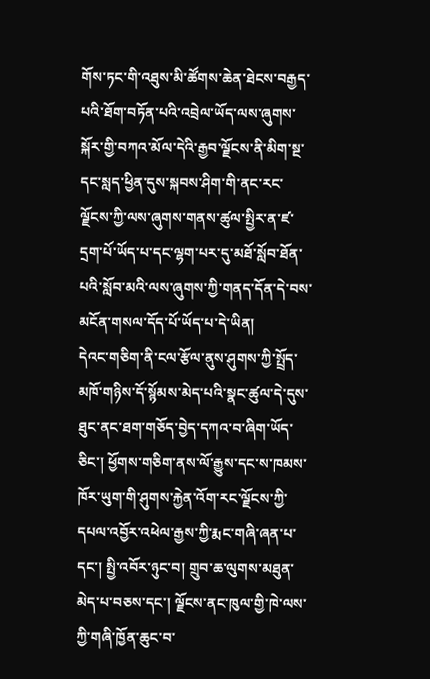གོས་ཏང་གི་འཐུས་མི་ཚོགས་ཆེན་ཐེངས་བརྒྱད་པའི་ཐོག་བཏོན་པའི་འབྲེལ་ཡོད་ལས་ཞུགས་སྐོར་གྱི་བཀའ་མོལ་དེའི་རྒྱབ་ལྗོངས་ནི་མིག་སྔ་དང་སླད་ཕྱིན་དུས་སྐབས་ཤིག་གི་ནང་རང་ལྗོངས་ཀྱི་ལས་ཞུགས་གནས་ཚུལ་སྤྱིར་ན་ཛ་དྲག་པོ་ཡོད་པ་དང་ལྷག་པར་དུ་མཐོ་སློབ་ཐོན་པའི་སློབ་མའི་ལས་ཞུགས་ཀྱི་གནད་དོན་དེ་བས་མངོན་གསལ་དོད་པོ་ཡོད་པ་དེ་ཡིན།
དེའང་གཅིག་ནི་ངལ་རྩོལ་ནུས་ཤུགས་ཀྱི་སྤྲོད་མཁོ་གཉིས་དོ་སྙོམས་མེད་པའི་སྣང་ཚུལ་དེ་དུས་ཐུང་ནང་ཐག་གཅོད་བྱེད་དཀའ་བ་ཞིག་ཡོད་ཅིང་། ཕྱོགས་གཅིག་ནས་ལོ་རྒྱུས་དང་ས་ཁམས་ཁོར་ཡུག་གི་ཤུགས་རྐྱེན་འོག་རང་ལྗོངས་ཀྱི་དཔལ་འབྱོར་འཕེལ་རྒྱས་ཀྱི་རྨང་གཞི་ཞན་པ་དང་། སྤྱི་འབོར་ཉུང་བ། གྲུབ་ཆ་ལུགས་མཐུན་མེད་པ་བཅས་དང་། ལྗོངས་ནང་ཁུལ་གྱི་ཁེ་ལས་ཀྱི་གཞི་ཁྱོན་ཆུང་བ་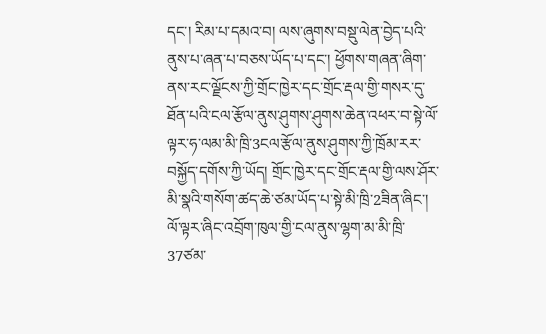དང་། རིམ་པ་དམའ་བ། ལས་ཞུགས་བསྡུ་ལེན་བྱེད་པའི་ནུས་པ་ཞན་པ་བཅས་ཡོད་པ་དང་། ཕྱོགས་གཞན་ཞིག་ནས་རང་ལྗོངས་ཀྱི་གྲོང་ཁྱེར་དང་གྲོང་རྡལ་གྱི་གསར་དུ་ཐོན་པའི་ངལ་རྩོལ་ནུས་ཤུགས་ཤུགས་ཆེན་འཕར་བ་སྟེ་ལོ་ལྟར་ཧ་ལམ་མི་ཁྲི་3ངལ་རྩོལ་ནུས་ཤུགས་ཀྱི་ཁྲོམ་རར་བསྐྱོད་དགོས་ཀྱི་ཡོད། གྲོང་ཁྱེར་དང་གྲོང་རྡལ་གྱི་ལས་ཤོར་མི་སྣའི་གསོག་ཚད་ཆེ་ཙམ་ཡོད་པ་སྟེ་མི་ཁྲི་2ཟིན་ཞིང་། ལོ་ལྟར་ཞིང་འབྲོག་ཁུལ་གྱི་ངལ་ནུས་ལྷག་མ་མི་ཁྲི་37ཙམ་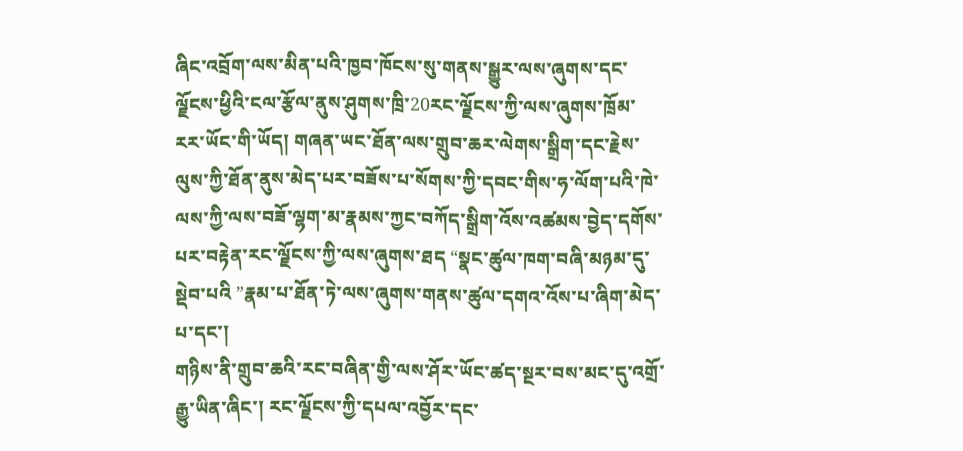ཞིང་འབྲོག་ལས་མིན་པའི་ཁྱབ་ཁོངས་སུ་གནས་སྒྱུར་ལས་ཞུགས་དང་ལྗོངས་ཕྱིའི་ངལ་རྩོལ་ནུས་ཤུགས་ཁྲི་20རང་ལྗོངས་ཀྱི་ལས་ཞུགས་ཁྲོམ་རར་ཡོང་གི་ཡོད། གཞན་ཡང་ཐོན་ལས་གྲུབ་ཆར་ལེགས་སྒྲིག་དང་རྗེས་ལུས་ཀྱི་ཐོན་ནུས་མེད་པར་བཟོས་པ་སོགས་ཀྱི་དབང་གིས་ཧ་ལོག་པའི་ཁེ་ལས་ཀྱི་ལས་བཟོ་ལྷག་མ་རྣམས་ཀྱང་བཀོད་སྒྲིག་འོས་འཚམས་བྱེད་དགོས་པར་བརྟེན་རང་ལྗོངས་ཀྱི་ལས་ཞུགས་ཐད “སྣང་ཚུལ་ཁག་བཞི་མཉམ་དུ་སྡེབ་པའི ”རྣམ་པ་ཐོན་ཏེ་ལས་ཞུགས་གནས་ཚུལ་དགའ་འོས་པ་ཞིག་མེད་པ་དང་།
གཉིས་ནི་གྲུབ་ཆའི་རང་བཞིན་གྱི་ལས་ཤོར་ཡོང་ཚད་སྔར་བས་མང་དུ་འགྲོ་རྒྱུ་ཡིན་ཞིང་། རང་ལྗོངས་ཀྱི་དཔལ་འབྱོར་དང་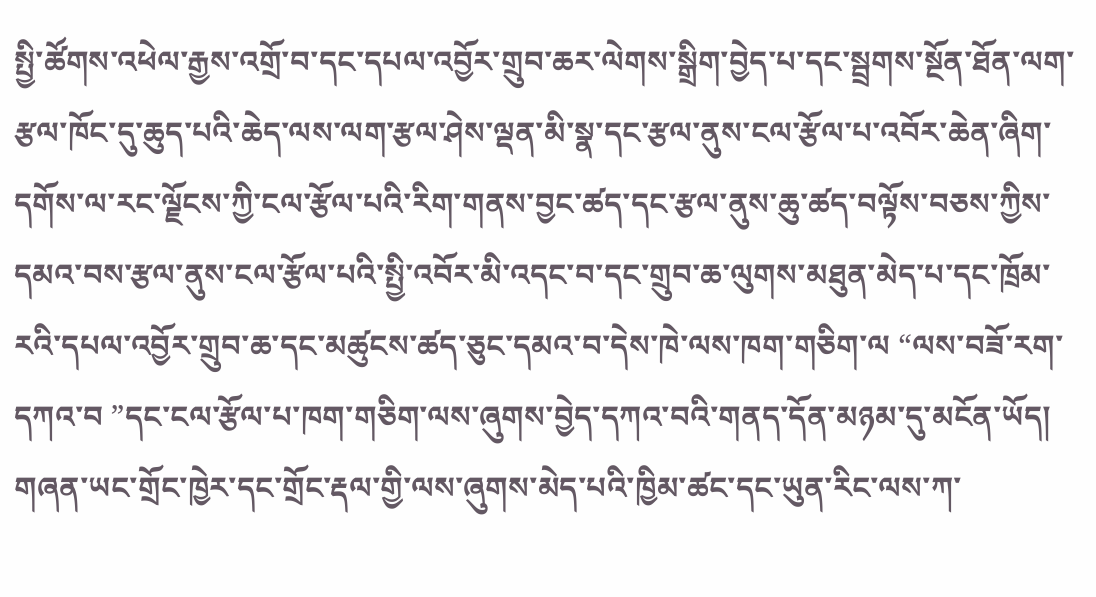སྤྱི་ཚོགས་འཕེལ་རྒྱས་འགྲོ་བ་དང་དཔལ་འབྱོར་གྲུབ་ཆར་ལེགས་སྒྲིག་བྱེད་པ་དང་སྦྲགས་སྔོན་ཐོན་ལག་རྩལ་ཁོང་དུ་ཆུད་པའི་ཆེད་ལས་ལག་རྩལ་ཤེས་ལྡན་མི་སྣ་དང་རྩལ་ནུས་ངལ་རྩོལ་པ་འབོར་ཆེན་ཞིག་དགོས་ལ་རང་ལྗོངས་ཀྱི་ངལ་རྩོལ་པའི་རིག་གནས་བྱང་ཚད་དང་རྩལ་ནུས་ཆུ་ཚད་བལྟོས་བཅས་ཀྱིས་དམའ་བས་རྩལ་ནུས་ངལ་རྩོལ་པའི་སྤྱི་འབོར་མི་འདང་བ་དང་གྲུབ་ཆ་ལུགས་མཐུན་མེད་པ་དང་ཁྲོམ་རའི་དཔལ་འབྱོར་གྲུབ་ཆ་དང་མཚུངས་ཚད་ཅུང་དམའ་བ་དེས་ཁེ་ལས་ཁག་གཅིག་ལ “ལས་བཟོ་རག་དཀའ་བ ”དང་ངལ་རྩོལ་པ་ཁག་གཅིག་ལས་ཞུགས་བྱེད་དཀའ་བའི་གནད་དོན་མཉམ་དུ་མངོན་ཡོད། གཞན་ཡང་གྲོང་ཁྱེར་དང་གྲོང་རྡལ་གྱི་ལས་ཞུགས་མེད་པའི་ཁྱིམ་ཚང་དང་ཡུན་རིང་ལས་ཀ་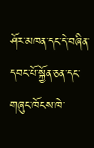ཤོར་མཁན་དང་དེ་བཞིན་དབང་པོ་སྐྱོན་ཅན་དང་གཞུང་ཁོངས་ཁེ་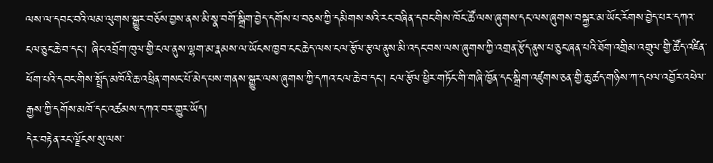ལས་ལ་དབང་བའི་ལམ་ལུགས་སྒྱུར་བཅོས་བྱས་ནས་མི་སྣ་བགོ་སྒྲིག་བྱེད་དགོས་པ་བཅས་ཀྱི་དམིགས་སའི་རང་བཞིན་དབང་གིས་ཁོང་ཚོ་ལས་ཞུགས་དང་ལས་ཞུགས་བསྐྱར་མ་ཡོང་རོགས་བྱེད་པར་དཀའ་ངལ་ཅུང་ཆེ་བ་དང་། ཞིང་འབྲོག་ཁུལ་གྱི་ངལ་ནུས་ལྷག་མ་རྣམས་ལ་ཡོངས་ཁྱབ་ངང་ཆེད་ལས་ངལ་རྩོལ་རྩལ་ནུས་མི་འདང་བས་ལས་ཞུགས་ཀྱི་འགྲན་རྩོད་ནུས་པ་ཅུང་ཞན་པའི་ཐོག་འགྲིམ་འགྲུལ་གྱི་ཚོད་འཛིན་ཕོག་པའི་དབང་གིས་སྤྲོད་མཁོའི་ཆ་འཕྲིན་གསང་པོ་མེད་པས་གནས་སྒྱུར་ལས་ཞུགས་ཀྱི་དཀའ་ངལ་ཆེ་བ་དང་། ངལ་རྩོལ་ཕྱིར་གཏོང་གི་གཞི་ཁྱོན་དང་སྒྲིག་འཛུགས་ཅན་གྱི་ཆུ་ཚད་གཉིས་ཀ་དཔལ་འབྱོར་འཕེལ་རྒྱས་ཀྱི་དགོས་མཁོ་དང་འཚམས་དཀའ་བར་གྱུར་ཡོད།
དེར་བརྟེན་རང་ལྗོངས་སུ་ལས་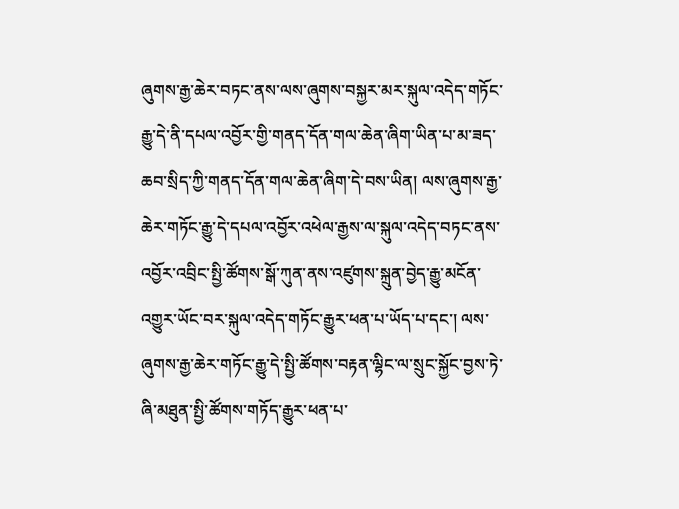ཞུགས་རྒྱ་ཆེར་བཏང་ནས་ལས་ཞུགས་བསྐྱར་མར་སྐུལ་འདེད་གཏོང་རྒྱུ་དེ་ནི་དཔལ་འབྱོར་གྱི་གནད་དོན་གལ་ཆེན་ཞིག་ཡིན་པ་མ་ཟད་ཆབ་སྲིད་ཀྱི་གནད་དོན་གལ་ཆེན་ཞིག་དེ་བས་ཡིན། ལས་ཞུགས་རྒྱ་ཆེར་གཏོང་རྒྱུ་དེ་དཔལ་འབྱོར་འཕེལ་རྒྱས་ལ་སྐུལ་འདེད་བཏང་ནས་འབྱོར་འབྲིང་སྤྱི་ཚོགས་སྒོ་ཀུན་ནས་འཛུགས་སྐྲུན་བྱེད་རྒྱུ་མངོན་འགྱུར་ཡོང་བར་སྐུལ་འདེད་གཏོང་རྒྱུར་ཕན་པ་ཡོད་པ་དང་། ལས་ཞུགས་རྒྱ་ཆེར་གཏོང་རྒྱུ་དེ་སྤྱི་ཚོགས་བརྟན་ལྷིང་ལ་སྲུང་སྐྱོང་བྱས་ཏེ་ཞི་མཐུན་སྤྱི་ཚོགས་གཏོད་རྒྱུར་ཕན་པ་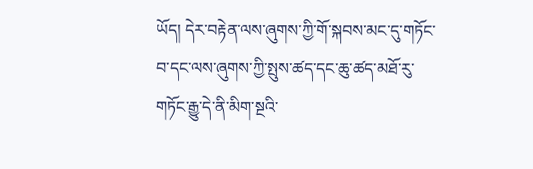ཡོད། དེར་བརྟེན་ལས་ཞུགས་ཀྱི་གོ་སྐབས་མང་དུ་གཏོང་བ་དང་ལས་ཞུགས་ཀྱི་སྤུས་ཚད་དང་ཆུ་ཚད་མཐོ་རུ་གཏོང་རྒྱུ་དེ་ནི་མིག་སྔའི་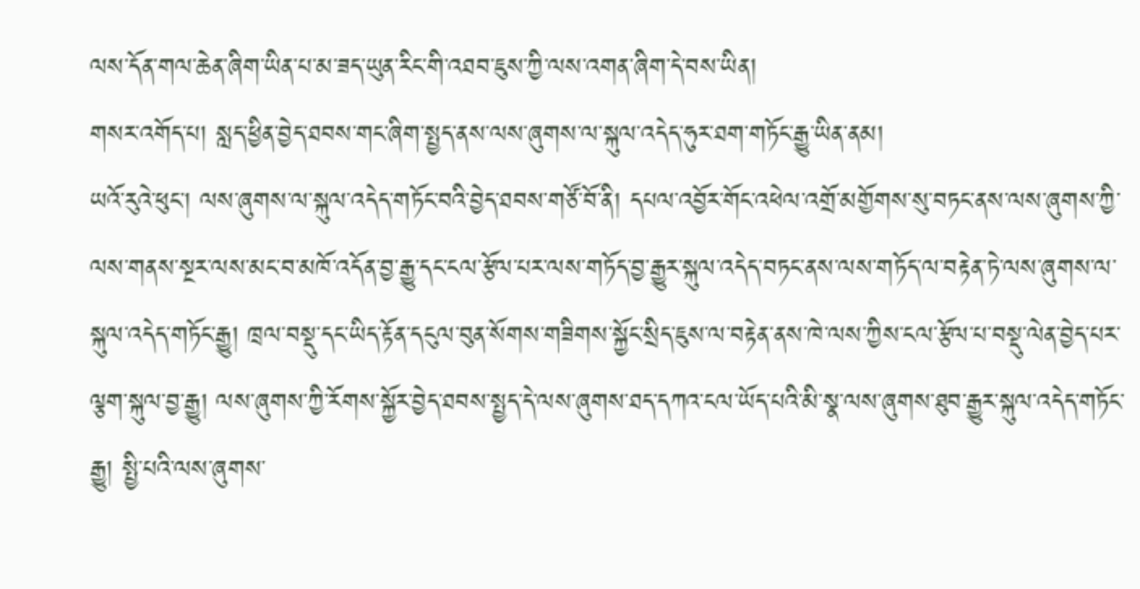ལས་དོན་གལ་ཆེན་ཞིག་ཡིན་པ་མ་ཟད་ཡུན་རིང་གི་འཐབ་ཇུས་ཀྱི་ལས་འགན་ཞིག་དེ་བས་ཡིན།
གསར་འགོད་པ། སླད་ཕྱིན་བྱེད་ཐབས་གང་ཞིག་སྤྱད་ནས་ལས་ཞུགས་ལ་སྐུལ་འདེད་ཧུར་ཐག་གཏོང་རྒྱུ་ཡིན་ནམ།
ཡའོ་རུའེ་ཕུང་། ལས་ཞུགས་ལ་སྐུལ་འདེད་གཏོང་བའི་བྱེད་ཐབས་གཙོ་བོ་ནི། དཔལ་འབྱོར་གོང་འཕེལ་འགྲོ་མགྱོགས་སུ་བཏང་ནས་ལས་ཞུགས་ཀྱི་ལས་གནས་སྔར་ལས་མང་བ་མཁོ་འདོན་བྱ་རྒྱུ་དང་ངལ་རྩོལ་པར་ལས་གཏོད་བྱ་རྒྱུར་སྐུལ་འདེད་བཏང་ནས་ལས་གཏོད་ལ་བརྟེན་ཏེ་ལས་ཞུགས་ལ་སྐུལ་འདེད་གཏོང་རྒྱུ། ཁྲལ་བསྡུ་དང་ཡིད་རྟོན་དངུལ་བུན་སོགས་གཟིགས་སྐྱོང་སྲིད་ཇུས་ལ་བརྟེན་ནས་ཁེ་ལས་ཀྱིས་ངལ་རྩོལ་པ་བསྡུ་ལེན་བྱེད་པར་ལྕག་སྐུལ་བྱ་རྒྱུ། ལས་ཞུགས་ཀྱི་རོགས་སྐྱོར་བྱེད་ཐབས་སྤྱད་དེ་ལས་ཞུགས་ཐད་དཀའ་ངལ་ཡོད་པའི་མི་སྣ་ལས་ཞུགས་ཐུབ་རྒྱུར་སྐུལ་འདེད་གཏོང་རྒྱུ། སྤྱི་པའི་ལས་ཞུགས་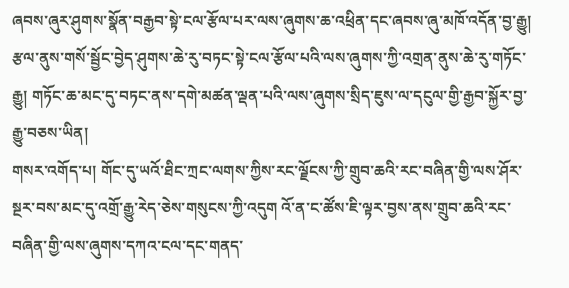ཞབས་ཞུར་ཤུགས་སྣོན་བརྒྱབ་སྟེ་ངལ་རྩོལ་པར་ལས་ཞུགས་ཆ་འཕྲིན་དང་ཞབས་ཞུ་མཁོ་འདོན་བྱ་རྒྱུ། རྩལ་ནུས་གསོ་སྦྱོང་བྱེད་ཤུགས་ཆེ་རུ་བཏང་སྟེ་ངལ་རྩོལ་པའི་ལས་ཞུགས་ཀྱི་འགྲན་ནུས་ཆེ་རུ་གཏོང་རྒྱུ། གཏོང་ཆ་མང་དུ་བཏང་ནས་དགེ་མཚན་ལྡན་པའི་ལས་ཞུགས་སྲིད་ཇུས་ལ་དངུལ་གྱི་རྒྱབ་སྐྱོར་བྱ་རྒྱུ་བཅས་ཡིན།
གསར་འགོད་པ། གོང་དུ་ཡའོ་ཐིང་ཀྲང་ལགས་ཀྱིས་རང་ལྗོངས་ཀྱི་གྲུབ་ཆའི་རང་བཞིན་གྱི་ལས་ཤོར་སྔར་བས་མང་དུ་འགྲོ་རྒྱུ་རེད་ཅེས་གསུངས་ཀྱི་འདུག འོ་ན་ང་ཚོས་ཇི་ལྟར་བྱས་ནས་གྲུབ་ཆའི་རང་བཞིན་གྱི་ལས་ཞུགས་དཀའ་ངལ་དང་གནད་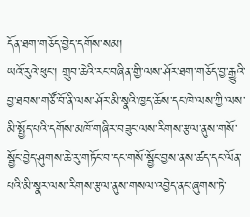དོན་ཐག་གཅོད་བྱེད་དགོས་སམ།
ཡའོ་རུའེ་ཕུང་། གྲུབ་ཆེའི་རང་བཞིན་གྱི་ལས་ཤོར་ཐག་གཅོད་བྱ་རྒྱུའི་བྱ་ཐབས་གཙོ་བོ་ནི་ལས་ཤོར་མི་སྣའི་ཁྱད་ཆོས་དང་ཁེ་ལས་ཀྱི་ལས་མི་སྤྱོད་པའི་དགོས་མཁོ་གཞིར་བཟུང་ལས་རིགས་རྩལ་ནུས་གསོ་སྦྱོང་བྱེད་ཤུགས་ཆེ་རུ་གཏོང་བ་དང་གསོ་སྦྱོང་བྱས་ནས་ཚད་དང་ལོན་པའི་མི་སྣར་ལས་རིགས་རྩལ་ནུས་གསལ་འབྱེད་ནང་ཞུགས་ཏེ་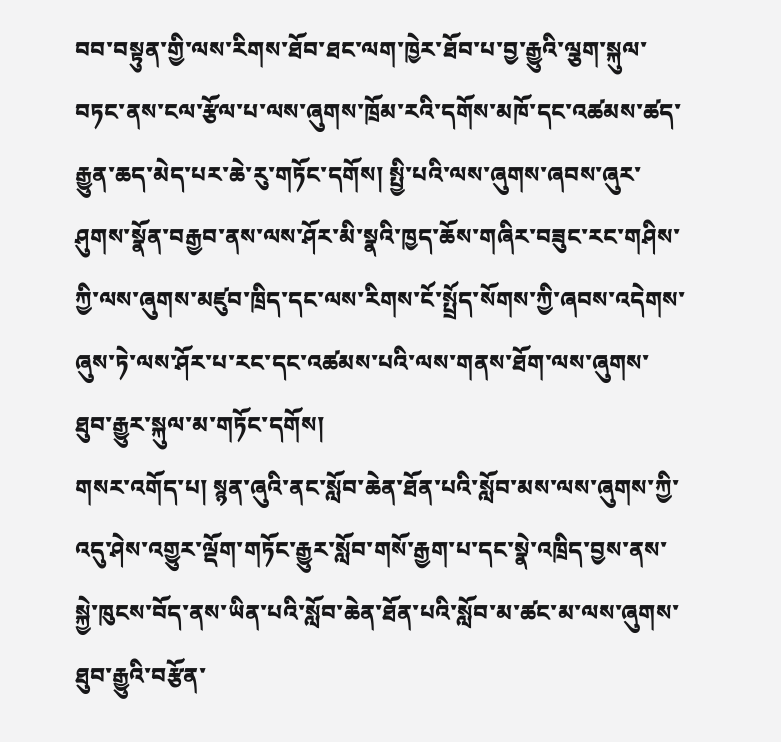བབ་བསྟུན་གྱི་ལས་རིགས་ཐོབ་ཐང་ལག་ཁྱེར་ཐོབ་པ་བྱ་རྒྱུའི་ལྕག་སྐུལ་བཏང་ནས་ངལ་རྩོལ་པ་ལས་ཞུགས་ཁྲོམ་རའི་དགོས་མཁོ་དང་འཚམས་ཚད་རྒྱུན་ཆད་མེད་པར་ཆེ་རུ་གཏོང་དགོས། སྤྱི་པའི་ལས་ཞུགས་ཞབས་ཞུར་ཤུགས་སྣོན་བརྒྱབ་ནས་ལས་ཤོར་མི་སྣའི་ཁྱད་ཆོས་གཞིར་བཟུང་རང་གཤིས་ཀྱི་ལས་ཞུགས་མཛུབ་ཁྲིད་དང་ལས་རིགས་ངོ་སྤྲོད་སོགས་ཀྱི་ཞབས་འདེགས་ཞུས་ཏེ་ལས་ཤོར་པ་རང་དང་འཚམས་པའི་ལས་གནས་ཐོག་ལས་ཞུགས་ཐུབ་རྒྱུར་སྐུལ་མ་གཏོང་དགོས།
གསར་འགོད་པ། སྙན་ཞུའི་ནང་སློབ་ཆེན་ཐོན་པའི་སློབ་མས་ལས་ཞུགས་ཀྱི་འདུ་ཤེས་འགྱུར་ལྡོག་གཏོང་རྒྱུར་སློབ་གསོ་རྒྱག་པ་དང་སྣེ་འཁྲིད་བྱས་ནས་སྐྱེ་ཁུངས་བོད་ནས་ཡིན་པའི་སློབ་ཆེན་ཐོན་པའི་སློབ་མ་ཚང་མ་ལས་ཞུགས་ཐུབ་རྒྱུའི་བརྩོན་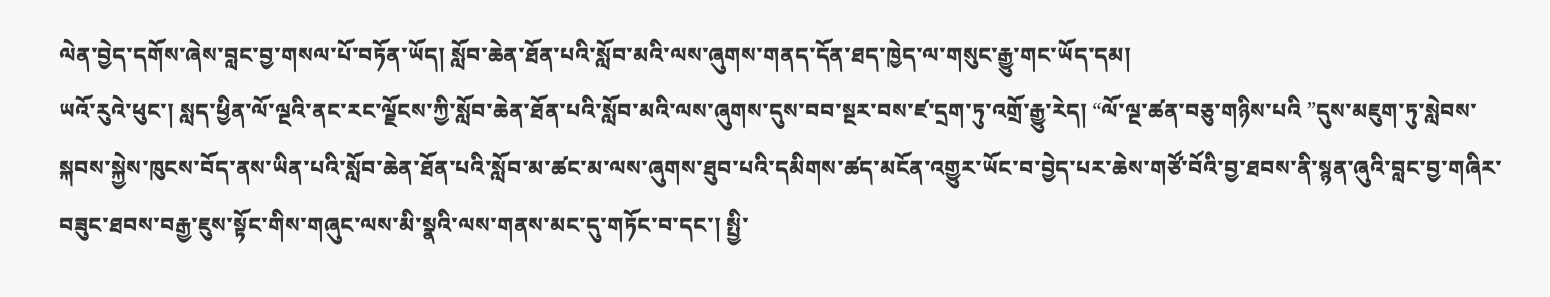ལེན་བྱེད་དགོས་ཞེས་བླང་བྱ་གསལ་པོ་བཏོན་ཡོད། སློབ་ཆེན་ཐོན་པའི་སློབ་མའི་ལས་ཞུགས་གནད་དོན་ཐད་ཁྱེད་ལ་གསུང་རྒྱུ་གང་ཡོད་དམ།
ཡའོ་རུའེ་ཕུང་། སླད་ཕྱིན་ལོ་ལྔའི་ནང་རང་ལྗོངས་ཀྱི་སློབ་ཆེན་ཐོན་པའི་སློབ་མའི་ལས་ཞུགས་དུས་བབ་སྔར་བས་ཛ་དྲག་ཏུ་འགྲོ་རྒྱུ་རེད། “ལོ་ལྔ་ཚན་བཅུ་གཉིས་པའི ”དུས་མཇུག་ཏུ་སླེབས་སྐབས་སྐྱེས་ཁུངས་བོད་ནས་ཡིན་པའི་སློབ་ཆེན་ཐོན་པའི་སློབ་མ་ཚང་མ་ལས་ཞུགས་ཐུབ་པའི་དམིགས་ཚད་མངོན་འགྱུར་ཡོང་བ་བྱེད་པར་ཆེས་གཙོ་བོའི་བྱ་ཐབས་ནི་སྙན་ཞུའི་བླང་བྱ་གཞིར་བཟུང་ཐབས་བརྒྱ་ཇུས་སྟོང་གིས་གཞུང་ལས་མི་སྣའི་ལས་གནས་མང་དུ་གཏོང་བ་དང་། སྤྱི་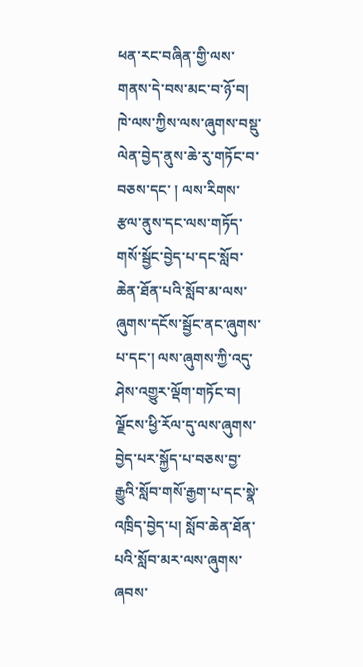ཕན་རང་བཞིན་གྱི་ལས་གནས་དེ་བས་མང་བ་ཉོ་བ། ཁེ་ལས་ཀྱིས་ལས་ཞུགས་བསྡུ་ལེན་བྱེད་ནུས་ཆེ་རུ་གཏོང་བ་བཅས་དང་ ། ལས་རིགས་རྩལ་ནུས་དང་ལས་གཏོད་གསོ་སྦྱོང་བྱེད་པ་དང་སློབ་ཆེན་ཐོན་པའི་སློབ་མ་ལས་ཞུགས་དངོས་སྦྱོང་ནང་ཞུགས་པ་དང་། ལས་ཞུགས་ཀྱི་འདུ་ཤེས་འགྱུར་ལྡོག་གཏོང་བ། ལྗོངས་ཕྱི་རོལ་དུ་ལས་ཞུགས་བྱེད་པར་སྐྱོད་པ་བཅས་བྱ་རྒྱུའི་སློབ་གསོ་རྒྱག་པ་དང་སྣེ་འཁྲིད་བྱེད་པ། སློབ་ཆེན་ཐོན་པའི་སློབ་མར་ལས་ཞུགས་ཞབས་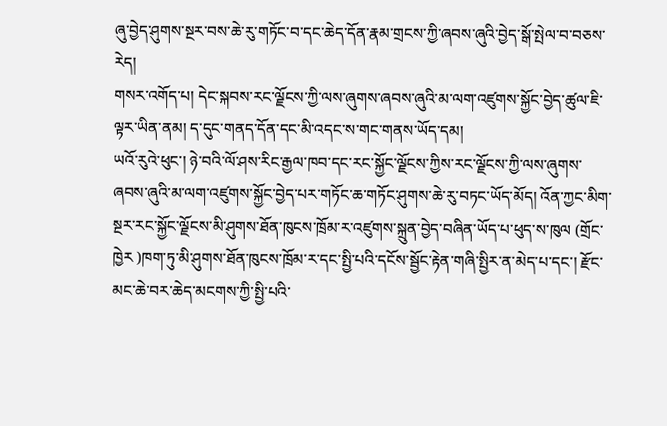ཞུ་བྱེད་ཤུགས་སྔར་བས་ཆེ་རུ་གཏོང་བ་དང་ཆེད་དོན་རྣམ་གྲངས་ཀྱི་ཞབས་ཞུའི་བྱེད་སྒོ་སྤེལ་བ་བཅས་རེད།
གསར་འགོད་པ། དེང་སྐབས་རང་ལྗོངས་ཀྱི་ལས་ཞུགས་ཞབས་ཞུའི་མ་ལག་འཛུགས་སྐྱོང་བྱེད་ཚུལ་ཇི་ལྟར་ཡིན་ནམ། ད་དུང་གནད་དོན་དང་མི་འདང་ས་གང་གནས་ཡོད་དམ།
ཡའོ་རུའེ་ཕུང་། ཉེ་བའི་ལོ་ཤས་རིང་རྒྱལ་ཁབ་དང་རང་སྐྱོང་ལྗོངས་ཀྱིས་རང་ལྗོངས་ཀྱི་ལས་ཞུགས་ཞབས་ཞུའི་མ་ལག་འཛུགས་སྐྱོང་བྱེད་པར་གཏོང་ཆ་གཏོང་ཤུགས་ཆེ་རུ་བཏང་ཡོད་མོད། འོན་ཀྱང་མིག་སྔར་རང་སྐྱོང་ལྗོངས་མི་ཤུགས་ཐོན་ཁུངས་ཁྲོམ་ར་འཛུགས་སྐྲུན་བྱེད་བཞིན་ཡོད་པ་ཕུད་ས་ཁུལ (གྲོང་ཁྱེར )ཁག་ཏུ་མི་ཤུགས་ཐོན་ཁུངས་ཁྲོམ་ར་དང་སྤྱི་པའི་དངོས་སྦྱོང་རྟེན་གཞི་སྤྱིར་ན་མེད་པ་དང་། རྫོང་མང་ཆེ་བར་ཆེད་མངགས་ཀྱི་སྤྱི་པའི་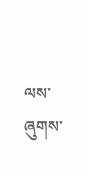ལས་ཞུགས་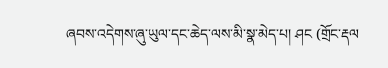ཞབས་འདེགས་ཞུ་ཡུལ་དང་ཆེད་ལས་མི་སྣ་མེད་པ། ཤང (གྲོང་རྡལ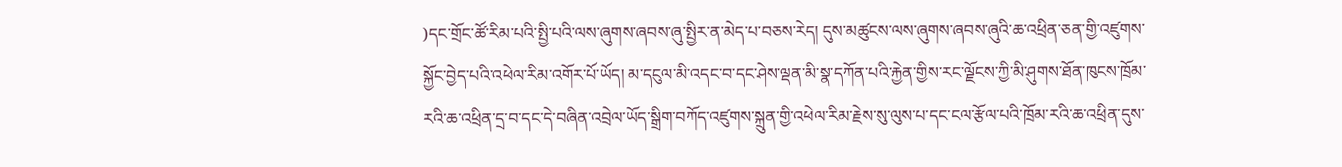)དང་གྲོང་ཚོ་རིམ་པའི་སྤྱི་པའི་ལས་ཞུགས་ཞབས་ཞུ་སྤྱིར་ན་མེད་པ་བཅས་རེད། དུས་མཚུངས་ལས་ཞུགས་ཞབས་ཞུའི་ཆ་འཕྲིན་ཅན་གྱི་འཛུགས་སྐྱོང་བྱེད་པའི་འཕེལ་རིམ་འགོར་པོ་ཡོད། མ་དངུལ་མི་འདང་བ་དང་ཤེས་ལྡན་མི་སྣ་དཀོན་པའི་རྐྱེན་གྱིས་རང་ལྗོངས་ཀྱི་མི་ཤུགས་ཐོན་ཁུངས་ཁྲོམ་རའི་ཆ་འཕྲིན་དྲ་བ་དང་དེ་བཞིན་འབྲེལ་ཡོད་སྒྲིག་བཀོད་འཛུགས་སྐྲུན་གྱི་འཕེལ་རིམ་རྗེས་སུ་ལུས་པ་དང་ངལ་རྩོལ་པའི་ཁྲོམ་རའི་ཆ་འཕྲིན་དུས་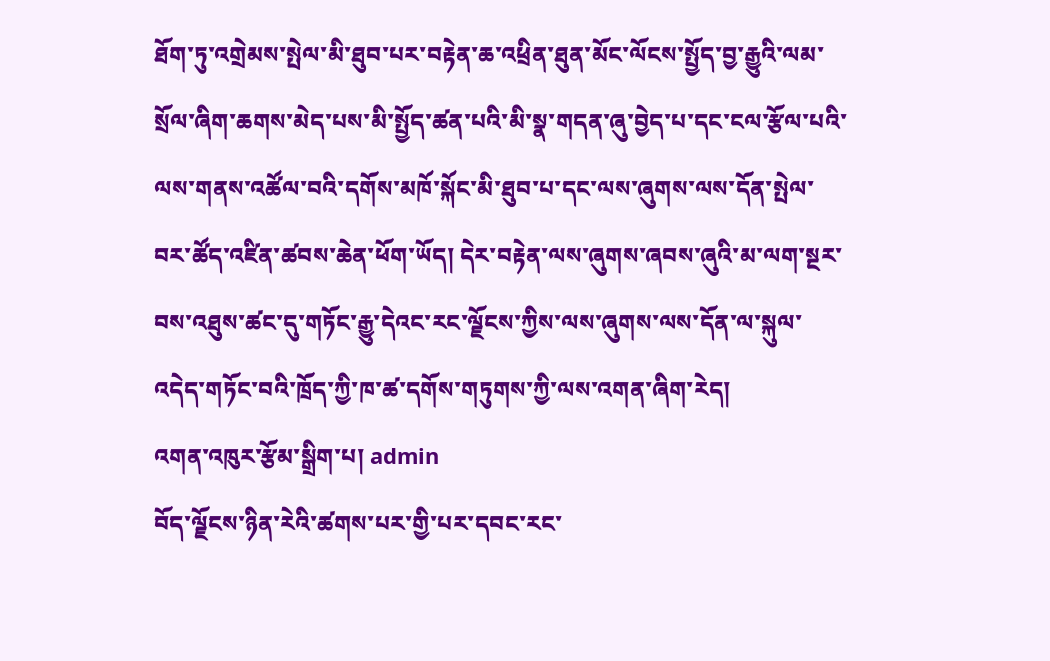ཐོག་ཏུ་འགྲེམས་སྤེལ་མི་ཐུབ་པར་བརྟེན་ཆ་འཕྲིན་ཐུན་མོང་ལོངས་སྤྱོད་བྱ་རྒྱུའི་ལམ་སྲོལ་ཞིག་ཆགས་མེད་པས་མི་སྤྱོད་ཚན་པའི་མི་སྣ་གདན་ཞུ་བྱེད་པ་དང་ངལ་རྩོལ་པའི་ལས་གནས་འཚོལ་བའི་དགོས་མཁོ་སྐོང་མི་ཐུབ་པ་དང་ལས་ཞུགས་ལས་དོན་སྤེལ་བར་ཚོད་འཛིན་ཚབས་ཆེན་ཕོག་ཡོད། དེར་བརྟེན་ལས་ཞུགས་ཞབས་ཞུའི་མ་ལག་སྔར་བས་འཐུས་ཚང་དུ་གཏོང་རྒྱུ་དེའང་རང་ལྗོངས་ཀྱིས་ལས་ཞུགས་ལས་དོན་ལ་སྐུལ་འདེད་གཏོང་བའི་ཁྲོད་ཀྱི་ཁ་ཚ་དགོས་གཏུགས་ཀྱི་ལས་འགན་ཞིག་རེད།
འགན་འཁུར་རྩོམ་སྒྲིག་པ། admin
བོད་ལྗོངས་ཉིན་རེའི་ཚགས་པར་གྱི་པར་དབང་རང་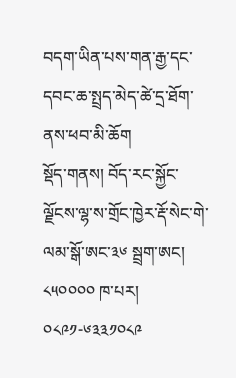བདག་ཡིན་པས་གན་རྒྱ་དང་དབང་ཆ་སྤྲད་མེད་ཚེ་དྲ་ཐོག་ནས་ཕབ་མི་ཆོག
སྡོད་གནས། བོད་རང་སྐྱོང་ལྗོངས་ལྷ་ས་གྲོང་ཁྱེར་རྡོ་སེང་གེ་ལམ་སྒོ་ཨང་༣༦ སྦྲག་ཨང། ༨༥༠༠༠༠ ཁ་པར། ༠༨༩༡-༦༣༣༡༠༨༩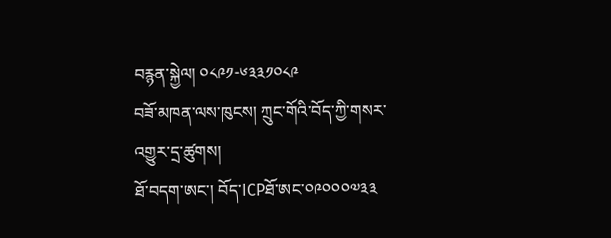བརྙན་སྐྱེལ། ༠༨༩༡-༦༣༣༡༠༨༩
བཟོ་མཁན་ལས་ཁུངས། ཀྲུང་གོའི་བོད་ཀྱི་གསར་འགྱུར་དྲ་ཚུགས།
ཐོ་བདག་ཨང་། བོད་ICPཐོ་ཨང་༠༩༠༠༠༧༣༣